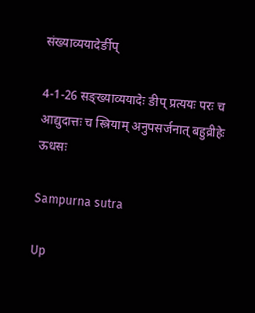संख्याव्ययादेर्ङीप्

4-1-26 सङ्ख्याव्ययादेः ङीप् प्रत्ययः परः च आद्युदात्तः च स्त्रियाम् अनुपसर्जनात् बहुव्रीहेः ऊधसः

Sampurna sutra

Up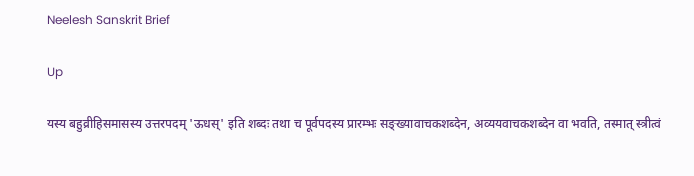Neelesh Sanskrit Brief

Up

यस्य बहुव्रीहिसमासस्य उत्तरपदम् 'ऊधस्' इति शब्दः तथा च पूर्वपदस्य प्रारम्भः सङ्ख्यावाचकशब्देन, अव्ययवाचकशब्देन वा भवति, तस्मात् स्त्रीत्वं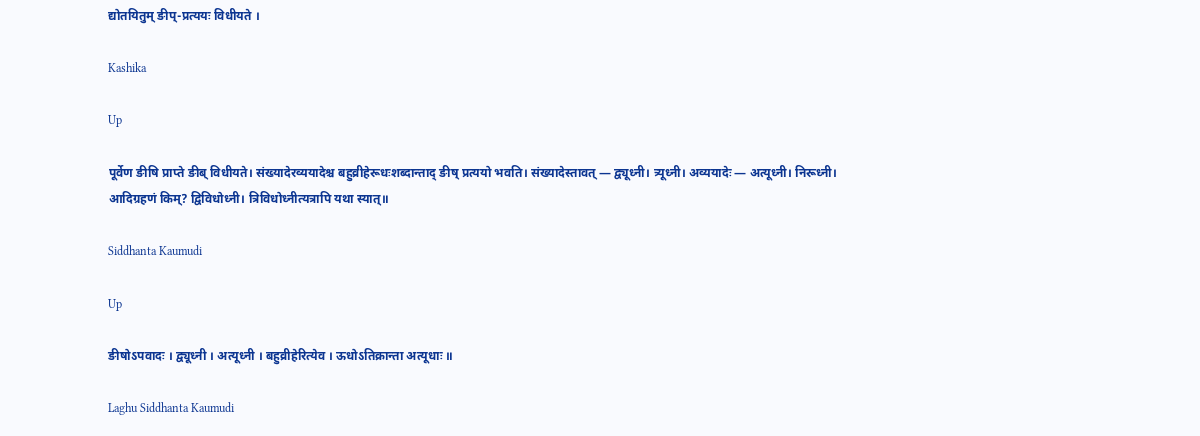द्योतयितुम् ङीप्-प्रत्ययः विधीयते ।

Kashika

Up

पूर्वेण ङीषि प्राप्ते ङीब् विधीयते। संख्यादेरव्ययादेश्च बहुव्रीहेरूधःशब्दान्ताद् ङीष् प्रत्ययो भवति। संख्यादेस्तावत् — द्व्यूध्नी। त्र्यूध्नी। अव्ययादेः — अत्यूध्नी। निरूध्नी। आदिग्रहणं किम्? द्विविधोध्नी। त्रिविधोध्नीत्यत्रापि यथा स्यात्॥

Siddhanta Kaumudi

Up

ङीषोऽपवादः । द्व्यूध्नी । अत्यूध्नी । बहुव्रीहेरित्येव । ऊधोऽतिक्रान्ता अत्यूधाः ॥

Laghu Siddhanta Kaumudi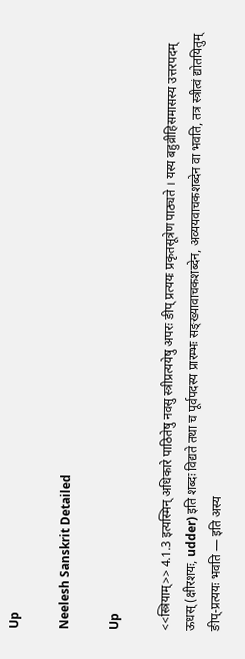Up

Neelesh Sanskrit Detailed

Up

<<स्त्रियाम्>> 4.1.3 इत्यस्मिन् अधिकारे पाठितेषु नवसु स्त्रीप्रत्ययेषु अपरः ङीप् प्रत्ययः प्रकृतसूत्रेण पाठ्यते । यस्य बहुव्रीहिसमासस्य उत्तरपदम् ऊधस् (क्षीरशयः, udder) इति शब्दः विद्यते तथा च पूर्वपदस्य प्रारम्भः सङ्ख्यावाचकशब्देन, अव्ययवाचकशब्देन वा भवति, तत्र स्त्रीत्वं द्योतयितुम् ङीप्-प्रत्ययः भवति — इति अस्य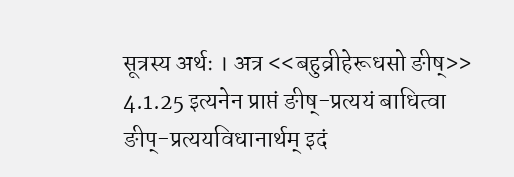सूत्रस्य अर्थः । अत्र <<बहुव्रीहेरूधसो ङीष्>> 4.1.25 इत्यनेन प्राप्तं ङीष्-प्रत्ययं बाधित्वा ङीप्-प्रत्ययविधानार्थम् इदं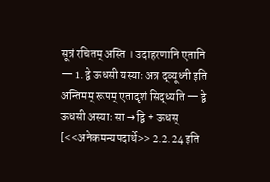सूत्रं रचितम् अस्ति । उदाहरणानि एतानि — 1. द्वे ऊधसी यस्याः अत्र द्व्यूध्नी इति अन्तिमम् रूपम् एतादृशं सिद्ध्यति — द्वे ऊधसी अस्याः सा → द्वि + ऊधस् [<<अनेकमन्यपदार्थे>> 2.2.24 इति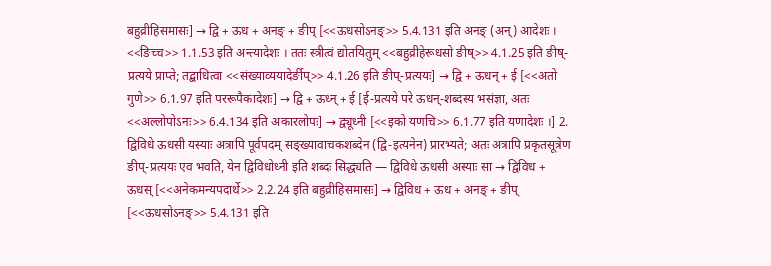बहुव्रीहिसमासः] → द्वि + ऊध + अनङ् + ङीप् [<<ऊधसोऽनङ्>> 5.4.131 इति अनङ् (अन्) आदेशः । <<ङिच्च>> 1.1.53 इति अन्त्यादेशः । ततः स्त्रीत्वं द्योतयितुम् <<बहुव्रीहेरूधसो ङीष्>> 4.1.25 इति ङीष्-प्रत्यये प्राप्ते; तद्बाधित्वा <<संख्याव्ययादेर्ङीप्>> 4.1.26 इति ङीप्-प्रत्ययः] → द्वि + ऊधन् + ई [<<अतो गुणे>> 6.1.97 इति पररूपैकादेशः] → द्वि + ऊध्न् + ई [ई-प्रत्यये परे ऊधन्-शब्दस्य भसंज्ञा, अतः <<अल्लोपोऽनः>> 6.4.134 इति अकारलोपः] → द्व्यूध्नी [<<इको यणचि>> 6.1.77 इति यणादेशः ।] 2. द्विविधे ऊधसी यस्याः अत्रापि पूर्वपदम् सङ्ख्यावाचकशब्देन (द्वि-इत्यनेन) प्रारभ्यते; अतः अत्रापि प्रकृतसूत्रेण ङीप्-प्रत्ययः एव भवति, येन द्विविधोध्नी इति शब्दः सिद्ध्यति — द्विविधे ऊधसी अस्याः सा → द्विविध + ऊधस् [<<अनेकमन्यपदार्थे>> 2.2.24 इति बहुव्रीहिसमासः] → द्विविध + ऊध + अनङ् + ङीप् [<<ऊधसोऽनङ्>> 5.4.131 इति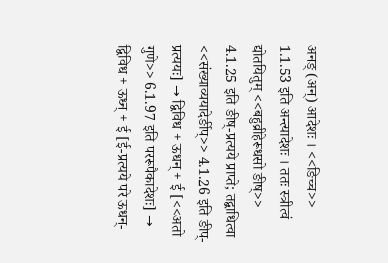अनङ् (अन्) आदेशः । <<ङिच्च>> 1.1.53 इति अन्त्यादेशः । ततः स्त्रीत्वं द्योतयितुम् <<बहुव्रीहेरूधसो ङीष्>> 4.1.25 इति ङीष्-प्रत्यये प्राप्ते; तद्बाधित्वा <<संख्याव्ययादेर्ङीप्>> 4.1.26 इति ङीप्-प्रत्ययः] → द्विविध + ऊधन् + ई [<<अतो गुणे>> 6.1.97 इति पररूपैकादेशः] → द्विविध + ऊध्न् + ई [ई-प्रत्यये परे ऊधन्-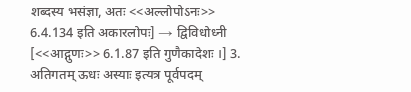शब्दस्य भसंज्ञा, अतः <<अल्लोपोऽनः>> 6.4.134 इति अकारलोपः] → द्विविधोध्नी [<<आद्गुणः>> 6.1.87 इति गुणैकादेशः ।] 3. अतिगतम् ऊधः अस्याः इत्यत्र पूर्वपदम्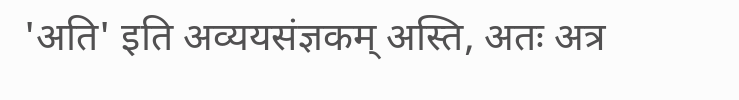'अति' इति अव्ययसंज्ञकम् अस्ति, अतः अत्र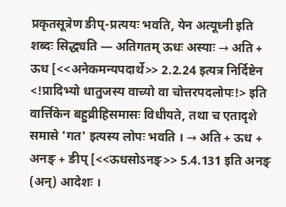प्रकृतसूत्रेण ङीप्-प्रत्ययः भवति, येन अत्यूध्नी इति शब्दः सिद्ध्यति — अतिगतम् ऊधः अस्याः → अति + ऊध [<<अनेकमन्यपदार्थे>> 2.2.24 इत्यत्र निर्दिष्टेन <!प्रादिभ्यो धातुजस्य वाच्यो वा चोत्तरपदलोपः!> इति वार्त्तिकेन बहुव्रीहिसमासः विधीयते, तथा च एतादृशे समासे 'गत' इत्यस्य लोपः भवति । → अति + ऊध + अनङ् + ङीप् [<<ऊधसोऽनङ्>> 5.4.131 इति अनङ् (अन्) आदेशः ।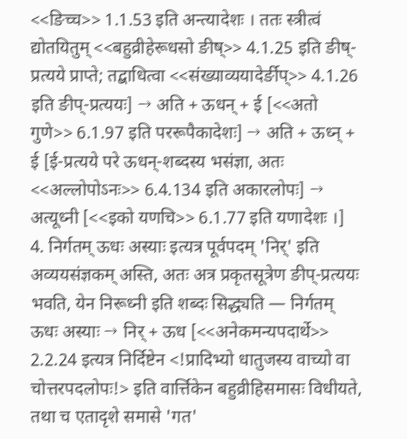<<ङिच्च>> 1.1.53 इति अन्त्यादेशः । ततः स्त्रीत्वं द्योतयितुम् <<बहुव्रीहेरूधसो ङीष्>> 4.1.25 इति ङीष्-प्रत्यये प्राप्ते; तद्बाधित्वा <<संख्याव्ययादेर्ङीप्>> 4.1.26 इति ङीप्-प्रत्ययः] → अति + ऊधन् + ई [<<अतो गुणे>> 6.1.97 इति पररूपैकादेशः] → अति + ऊध्न् + ई [ई-प्रत्यये परे ऊधन्-शब्दस्य भसंज्ञा, अतः <<अल्लोपोऽनः>> 6.4.134 इति अकारलोपः] → अत्यूध्नी [<<इको यणचि>> 6.1.77 इति यणादेशः ।] 4. निर्गतम् ऊधः अस्याः इत्यत्र पूर्वपदम् 'निर्' इति अव्ययसंज्ञकम् अस्ति, अतः अत्र प्रकृतसूत्रेण ङीप्-प्रत्ययः भवति, येन निरूध्नी इति शब्दः सिद्ध्यति — निर्गतम् ऊधः अस्याः → निर् + ऊध [<<अनेकमन्यपदार्थे>> 2.2.24 इत्यत्र निर्दिष्टेन <!प्रादिभ्यो धातुजस्य वाच्यो वा चोत्तरपदलोपः!> इति वार्त्तिकेन बहुव्रीहिसमासः विधीयते, तथा च एतादृशे समासे 'गत'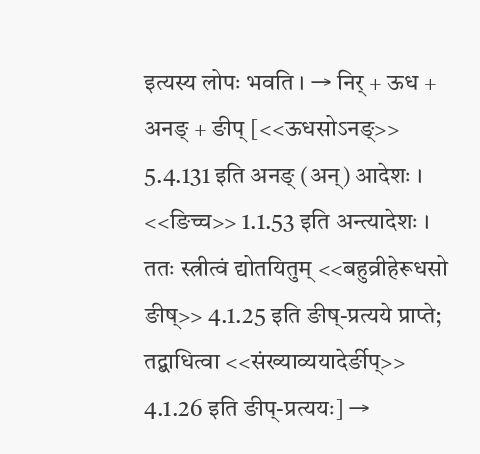इत्यस्य लोपः भवति । → निर् + ऊध + अनङ् + ङीप् [<<ऊधसोऽनङ्>> 5.4.131 इति अनङ् (अन्) आदेशः । <<ङिच्च>> 1.1.53 इति अन्त्यादेशः । ततः स्त्रीत्वं द्योतयितुम् <<बहुव्रीहेरूधसो ङीष्>> 4.1.25 इति ङीष्-प्रत्यये प्राप्ते; तद्बाधित्वा <<संख्याव्ययादेर्ङीप्>> 4.1.26 इति ङीप्-प्रत्ययः] →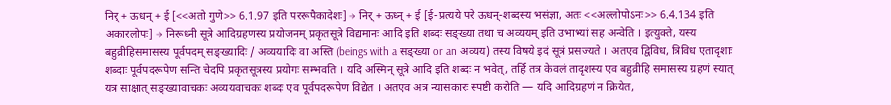निर् + ऊधन् + ई [<<अतो गुणे>> 6.1.97 इति पररूपैकादेशः] → निर् + ऊध्न् + ई [ई-प्रत्यये परे ऊधन्-शब्दस्य भसंज्ञा, अतः <<अल्लोपोऽनः>> 6.4.134 इति अकारलोपः] → निरूध्नी सूत्रे आदिग्रहणस्य प्रयोजनम् प्रकृतसूत्रे विद्यमानः आदि इति शब्दः सङ्ख्या तथा च अव्ययम् इति उभाभ्यां सह अन्वेति । इत्युक्ते, यस्य बहुव्रीहिसमासस्य पूर्वपदम् सङ्ख्यादिः / अव्ययादिः वा अस्ति (beings with a सङ्ख्या or an अव्यय) तस्य विषये इदं सूत्रं प्रसज्यते । अतएव द्विविध, त्रिविध एतादृशाः शब्दाः पूर्वपदरूपेण सन्ति चेदपि प्रकृतसूत्रस्य प्रयोगः सम्भवति । यदि अस्मिन् सूत्रे आदि इति शब्दः न भवेत्, तर्हि तत्र केवलं तादृशस्य एव बहुव्रीहि समासस्य ग्रहणं स्यात् यत्र साक्षात् सङ्ख्यावाचकः अव्ययवाचकः शब्दः एव पूर्वपदरूपेण विद्येत । अतएव अत्र न्यासकारः स्पष्टी करोति — यदि आदिग्रहणं न क्रियेत,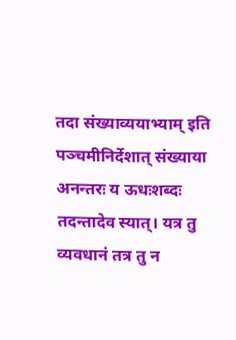तदा संख्याव्ययाभ्याम् इति पञ्चमीनिर्देशात् संख्याया अनन्तरः य ऊधःशब्दः तदन्तादेव स्यात्। यत्र तु व्यवधानं तत्र तु न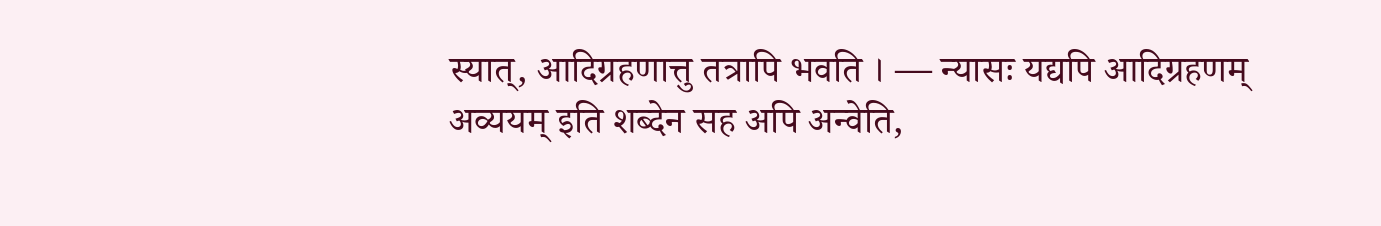स्यात्, आदिग्रहणात्तु तत्रापि भवति । — न्यासः यद्यपि आदिग्रहणम् अव्ययम् इति शब्देन सह अपि अन्वेति,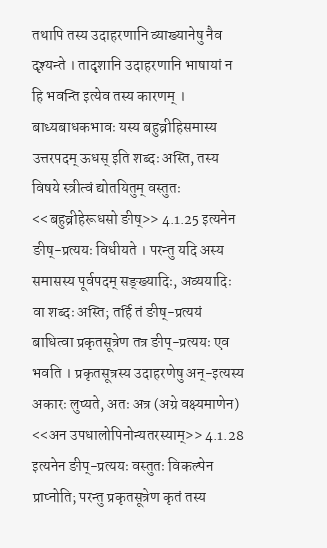तथापि तस्य उदाहरणानि व्याख्यानेषु नैव दृश्यन्ते । तादृशानि उदाहरणानि भाषायां न हि भवन्ति इत्येव तस्य कारणम् । बाध्यबाधकभावः यस्य बहुव्रीहिसमास्य उत्तरपदम् ऊधस् इति शब्दः अस्ति, तस्य विषये स्त्रीत्वं द्योतयितुम् वस्तुतः <<बहुव्रीहेरूधसो ङीष्>> 4.1.25 इत्यनेन ङीष्-प्रत्ययः विधीयते । परन्तु यदि अस्य समासस्य पूर्वपदम् सङ्ख्यादिः, अव्ययादिः वा शब्दः अस्ति; तर्हि तं ङीष्-प्रत्ययं बाधित्वा प्रकृतसूत्रेण तत्र ङीप्-प्रत्ययः एव भवति । प्रकृतसूत्रस्य उदाहरणेषु अन्-इत्यस्य अकारः लुप्यते, अतः अत्र (अग्रे वक्ष्यमाणेन) <<अन उपधालोपिनोन्यतरस्याम्>> 4.1.28 इत्यनेन ङीप्-प्रत्ययः वस्तुतः विकल्पेन प्राप्नोति; परन्तु प्रकृतसूत्रेण कृतं तस्य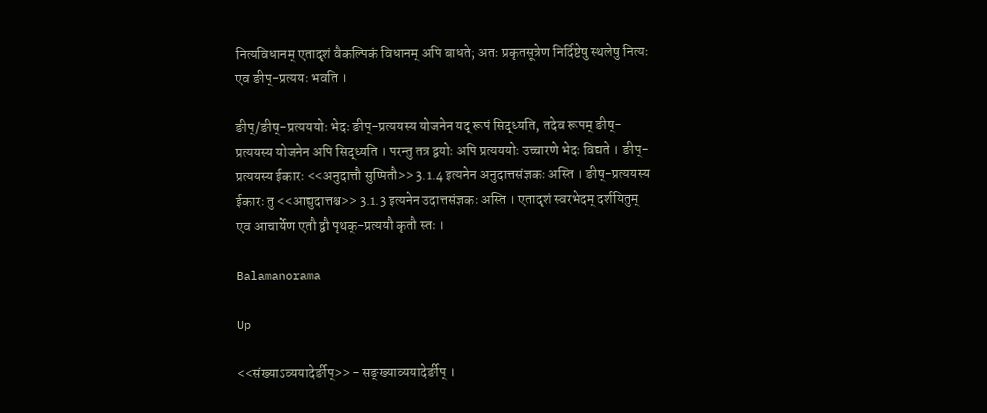नित्यविधानम् एतादृशं वैकल्पिकं विधानम् अपि बाधते; अतः प्रकृतसूत्रेण निर्दिष्टेषु स्थलेषु नित्यः एव ङीप्-प्रत्ययः भवति ।

ङीप्/ङीष्-प्रत्यययोः भेदः ङीप्-प्रत्ययस्य योजनेन यद् रूपं सिद्ध्यति, तदेव रूपम् ङीष्-प्रत्ययस्य योजनेन अपि सिद्ध्यति । परन्तु तत्र द्वयोः अपि प्रत्यययोः उच्चारणे भेदः विद्यते । ङीप्-प्रत्ययस्य ईकारः <<अनुदात्तौ सुप्पितौ>> 3.1.4 इत्यनेन अनुदात्तसंज्ञकः अस्ति । ङीष्-प्रत्ययस्य ईकारः तु <<आद्युदात्तश्च>> 3.1.3 इत्यनेन उदात्तसंज्ञकः अस्ति । एतादृशं स्वरभेदम् दर्शयितुम् एव आचार्येण एतौ द्वौ पृथक्-प्रत्ययौ कृतौ स्तः ।

Balamanorama

Up

<<संख्याऽव्ययादेर्ङीप्>> - सङ्ख्याव्ययादेर्ङीप् ।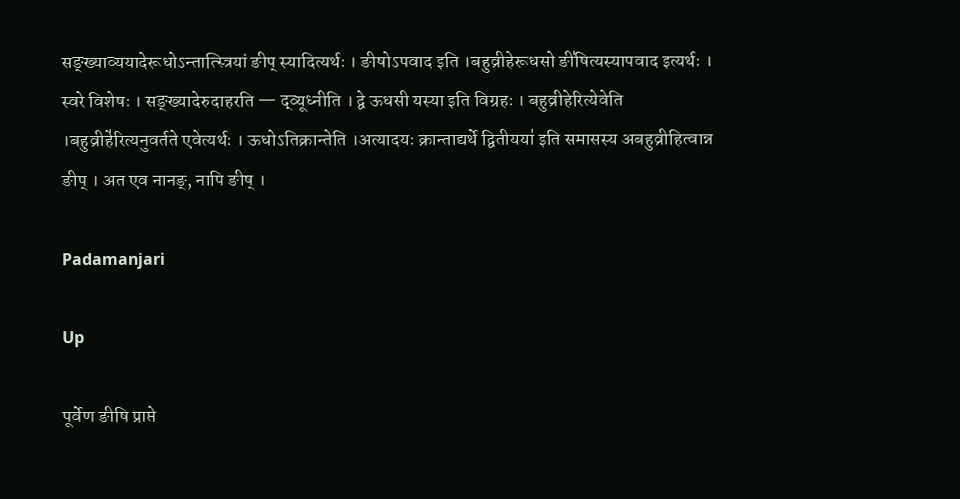सङ्ख्याव्ययादेरूधोऽन्तात्स्त्रियां ङीप् स्यादित्यर्थः । ङीषोऽपवाद इति ।बहुव्रीहेरूधसो ङी॑षित्यस्यापवाद इत्यर्थः । स्वरे विशेषः । सङ्ख्यादेरुदाहरति — द्व्यूध्नीति । द्वे ऊधसी यस्या इति विग्रहः । बहुव्रीहेरित्येवेति ।बहुव्रीहे॑रित्यनुवर्तते एवेत्यर्थः । ऊधोऽतिक्रान्तेति ।अत्यादयः क्रान्ताद्यर्थे द्वितीयया॑ इति समासस्य अबहुव्रीहित्वान्न ङीप् । अत एव नानङ्, नापि ङीष् ।

Padamanjari

Up

पूर्वेण ङीषि प्राप्ते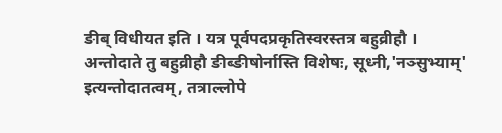ङीब् विधीयत इति । यत्र पूर्वपदप्रकृतिस्वरस्तत्र बहुव्रीहौ । अन्तोदाते तु बहुव्रीहौ ङीब्ङीषोर्नास्ति विशेषः, सूध्नी,'नञ्सुभ्याम्' इत्यन्तोदातत्वम्, तत्राल्लोपे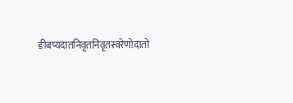ङीबप्यदातनिवृतनिवृतस्वरेणोदातो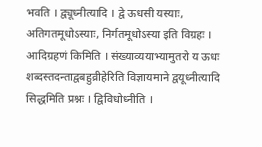भवति । द्व्यूध्नीत्यादि । द्वे ऊधसी यस्याः, अतिगतमूधोऽस्याः, निर्गतमूधोऽस्या इति विग्रहः । आदिग्रहणं किमिति । संख्याव्ययाभ्यामुतरो य ऊधः शब्दस्तदन्ताद्वबहुव्रीहेरिति विज्ञायमाने द्वयूध्नीत्यादि सिद्धमिति प्रश्नः । द्विविधोध्नीति ।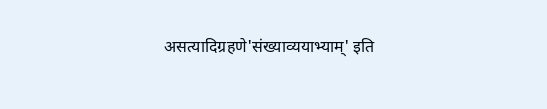असत्यादिग्रहणे'संख्याव्ययाभ्याम्' इति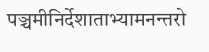पञ्चमीनिर्देशाताभ्यामनन्तरो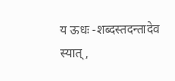य ऊधः -शब्दस्तदन्तादेव स्यात्,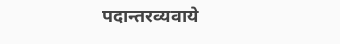पदान्तरव्यवाये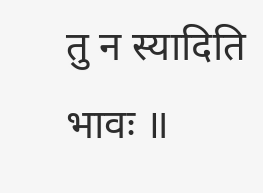तु न स्यादिति भावः ॥